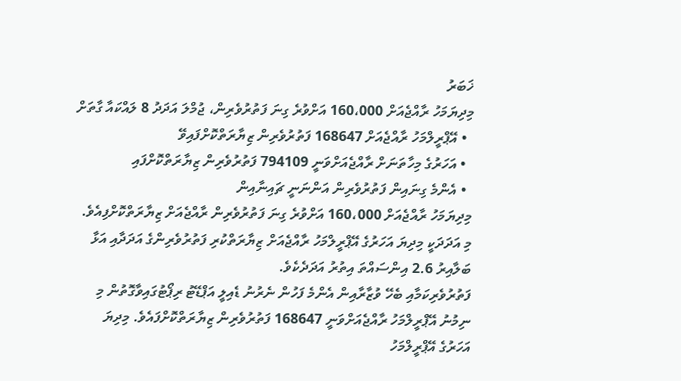ޚަބަރު
މިދިޔަމަހު ރާއްޖެއަށް 160،000 އަށްވުރެ ގިނަ ފަތުރުވެރިން، ޖުމްލަ އަދަދު 8 ލައްކައާ ގާތަށް
  • އޭޕްރީލްމަހު ރާއްޖެއަށް 168647 ފަތުރުވެރިން ޒިޔާރަތްކޮށްފައިވޭ
  • އަހަރުގެ މިހާތަނަށް ރާއްޖެއަށްވަނީ 794109 ފަތުރުވެރިން ޒިޔާރަތްކޮށްފައި
  • އެންމެ ގިނައިން ފަތުރުވެރިން އަންނަނީ ޗައިނާއިން
މިދިޔަމަހު ރާއްޖެއަށް 160،000 އަށްވުރެ ގިނަ ފަތުރުވެރިން ރާއްޖެއަށް ޒިޔާރަތްކޮށްފިއެވެ.
މި އަދަދަކީ މިދިޔަ އަހަރުގެ އޭޕްރީލްމަހު ރާއްޖެއަށް ޒިޔާރަތްކުރި ފަތުރުވެރިންގެ އަދަދާއި އަޅާ ބަލާއިރު 2.6 އިންސައްތަ އިތުރު އަދަދެކެވެ.
ފަތުރުވެރިކަމާއި ބެހޭ ވުޒާރާއިން އެންމެ ފަހުން ނެރުނު ޑެއިލީ އަޕްޑޭޓު ރިޕޯޓުގައިވާގޮތުން މި ނިމުނު އޭޕްރީލްމަހު ރާއްޖެއަށްވަނީ 168647 ފަތުރުވެރިން ޒިޔާރަތްކޮށްފައެވެ. މިދިޔަ އަހަރުގެ އޭޕްރީލްމަހު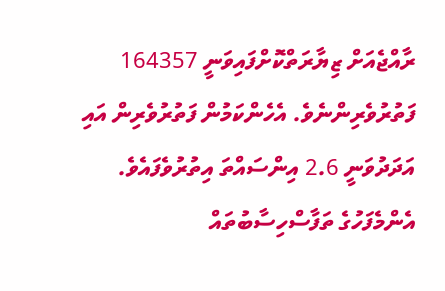ރާއްޖެއަށް ޒިޔާރަތްކޮށްފައިވަނީ 164357 ފަތުރުވެރިންނެވެ. އެހެންކަމުން ފަތުރުވެރިން އައި އަދަދުވަނީ 2.6 އިންސައްތަ އިތުރުވެފައެވެ.
އެންމެފަހުގެ ތަފާސްހިސާބުތައް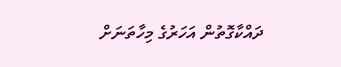ދައްކާގޮތުން އަހަރުގެ މިހާތަނަށް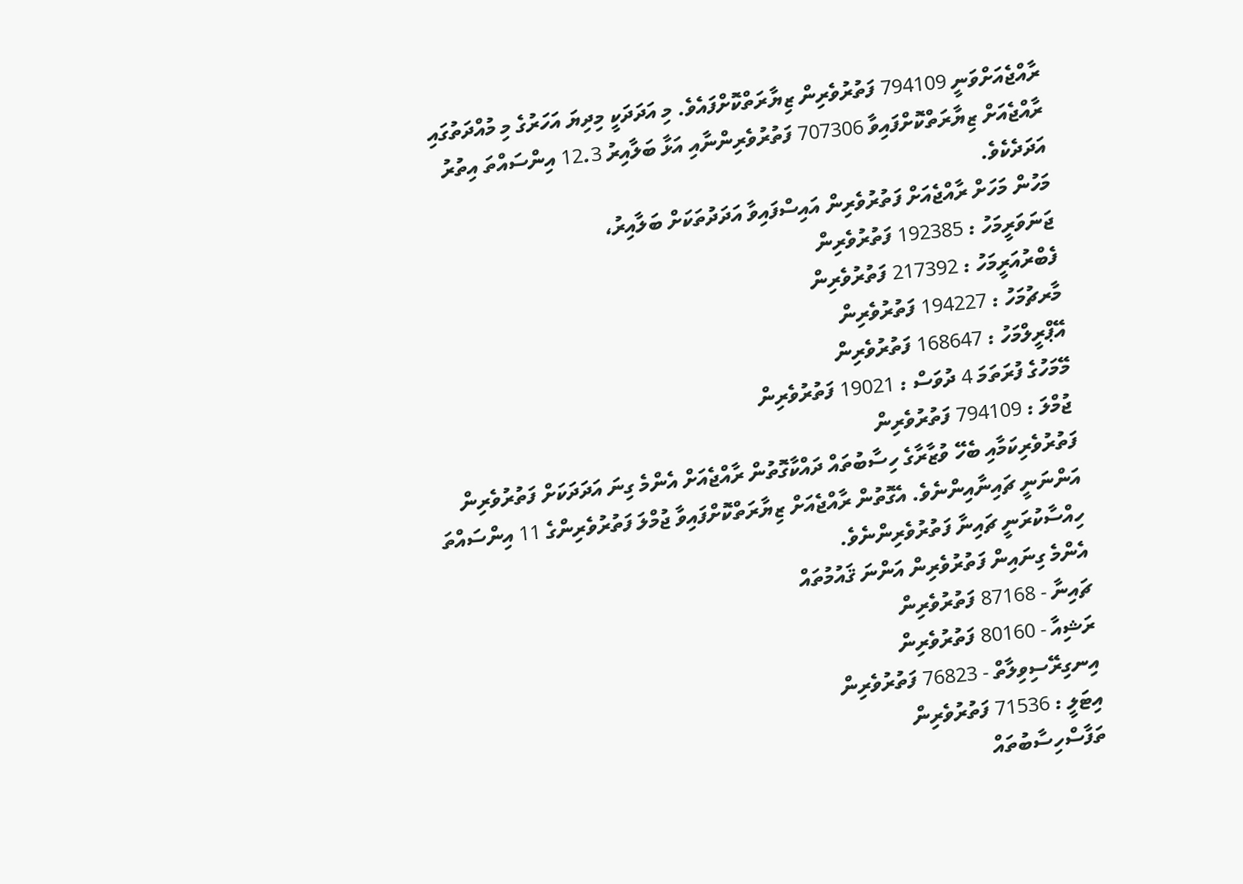ރާއްޖެއަށްވަނީ 794109 ފަތުރުވެރިން ޒިޔާރަތްކޮށްފައެވެ. މި އަދަދަކީ މިދިޔަ އަހަރުގެ މި މުއްދަތުގައި ރާއްޖެއަށް ޒިޔާރަތްކޮށްފައިވާ 707306 ފަތުރުވެރިންނާއި އަޅާ ބަލާއިރު 12.3 އިންސައްތަ އިތުރު އަދަދެކެވެ.
މަހުން މަހަށް ރާއްޖެއަށް ފަތުރުވެރިން އައިސްފައިވާ އަދަދުތަކަށް ބަލާއިރު،
ޖަނަވަރީމަހު : 192385 ފަތުރުވެރިން
ފެބްރުއަރީމަހު : 217392 ފަތުރުވެރިން
މާރޗުމަހު : 194227 ފަތުރުވެރިން
އޭޕްރީލްމަހު : 168647 ފަތުރުވެރިން
މޭމަހުގެ ފުރަތަމަ 4 ދުވަސް : 19021 ފަތުރުވެރިން
ޖުމްލަ : 794109 ފަތުރުވެރިން
ފަތުރުވެރިކަމާއި ބެހޭ ވުޒާރާގެ ހިސާބުތައް ދައްކާގޮތުން ރާއްޖެއަށް އެންމެ ގިނަ އަދަދަކަށް ފަތުރުވެރިން އަންނަނީ ޗައިނާއިންނެވެ. އެގޮތުން ރާއްޖެއަށް ޒިޔާރަތްކޮށްފައިވާ ޖުމްލަ ފަތުރުވެރިންގެ 11 އިންސައްތަ ހިއްސާކުރަނީ ޗައިނާ ފަތުރުވެރިންނެވެ.
އެންމެ ގިނައިން ފަތުރުވެރިން އަންނަ ޤައުމުތައް
ޗައިނާ - 87168 ފަތުރުވެރިން
ރަޝިއާ - 80160 ފަތުރުވެރިން
އިނގިރޭސިވިލާތް - 76823 ފަތުރުވެރިން
އިޓަލީ : 71536 ފަތުރުވެރިން
ތަފާސްހިސާބުތައް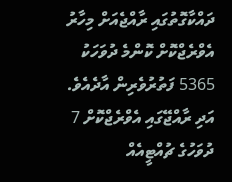ދައްކާގޮތުގައި ރާއްޖެއަށް މިހާރު އެވްރެޖްކޮށް ކޮންމެ ދުވަހަކު 5365 ފަތުރުވެރިން އާދެއެވެ. އަދި ރާއްޖޭގައި އެވްރެޖްކޮށް 7 ދުވަހުގެ ޗުއްޓީއެއް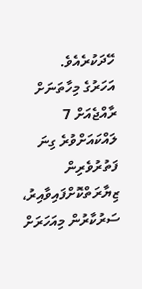ހޭދަކުރެއެވެ.
އަހަރުގެ މިހާތަނަށް ރާއްޖެއަށް 7 ލައްކައަށްވުރެ ގިނަ ފަތުރުވެރިން ޒިޔާރަތްކޮށްފައިވާއިރު، ސަރުކާރުން މިއަހަރަށް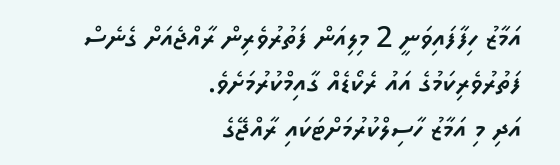އަމާޒު ހިފާފައިވަނީ 2 މިލިއަން ފަތުރުވެރިން ރާއްޖެއަށް ގެނެސް ފަތުރުވެރިކަމުގެ އައު ރެކޯޑެއް ގާއިމްކުރުމަށެވެ.
އަދި މި އަމާޒު ހާސިލްކުރުމަށްޓަކައި ރާއްޖޭގެ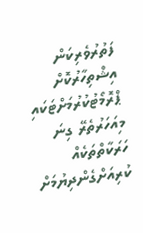ފަތުރުވެރިކަން އިޝްތިހާރުކޮށް ޕްރޮމޯޓުކުރުމަށްޓަކައި މިއަހަރުތެރޭ ގިނަ ހަރަކާތްތަކެއް ކުރިއަށްގެންދިޔުމަށް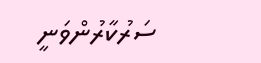ސަރުކާރުންވަނީ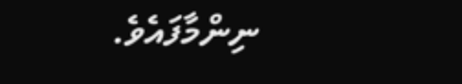ނިންމާފައެވެ.